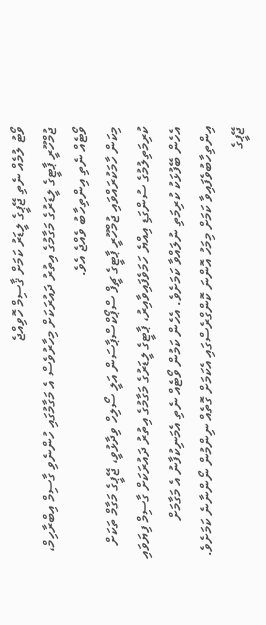ވޯޓު ލުމެއް ނެތި ޖޭޕީގެ ލީޑަރު ކަމަށް ޤާސިމް ހޮވިއްޖެ
ޖުމްހޫރީ ޕާޓީގެ ލީޑަރުގެ މަގާމުގެ އިތުރު ދައުރަކަށް މިހާރުވެސް އެ މަގާމުގައި ހުންނެވި ގާސިމް އިބްރާހިމް، ވޯޓެއް ނެތި އިންތިހާބު ވެއްޖެ އެވެ.
މިކަން ހާމަކުރައްވައި ޖުމްހޫރީ ޕާޓީގެ ޗީފް ސްޕޯކްސްޕާސަން އަލީ ސޯލިހް ވިދާޅުވީ، ޖޭޕީގެ މަގާމް ތަކަށް ކުރިމަތިލުމުގެ ސުންގަޑި އިއްޔެ ހަމަވެފައިވާއިރު، ޕާޓީގެ ލީޑަރުގެ މަގާމުގެ އިތުރު ދައުރަކަށް ގާސިމް ފިޔަވައި އެހެން ބޭފުޅަކު ކުރިމަތި ނުލައްވާ ކަމަށެވެ. އެހެން ކަމުން ވޯޓެއް ނެތި އެމަނިކުފާނު އެ މަގާމަށް އިންތިހާބުވެފައިވާ ކަމަށް މިމަހު އޮންނަ ކޮންގްރެސްގައި އެކަމަށް ގޮތެއް ނިންމުން ނޯންނާނެ ކަމަށެވެ.
ޖޭޕީގެ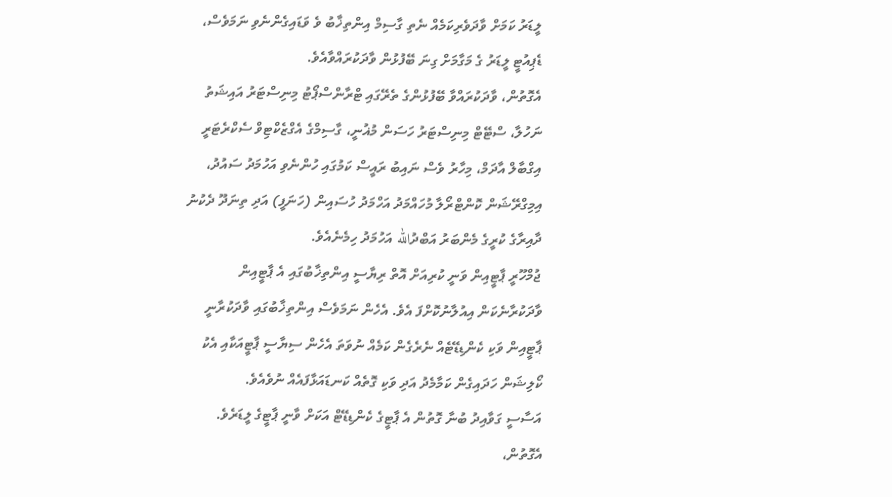ލީޑަރު ކަމަށް ވާދަވެރިކަމެއް ނެތި ގާސިމް އިންތިޚާބު ވެ ވަޑައިގެންނެވި ނަމަވެސް، ޑެޕިއުޓީ ލީޑަރު ގެ މަގާމަށް ގިނަ ބޭފުޅުން ވާދަކުރައްވާއެވެ.
އެގޮތުން، ވާދަކުރައްވާ ބޭފުޅުންގެ ތެރޭގައި ޓްރާންސްޕޯޓު މިނިސްޓަރު އައިޝަތު ނަހުލާ، ސްޓޭޓް މިނިސްޓަރު ހަސަން މުޣުނީ، ގާސިމްގެ އެގްޒެކްޓިވް ސެކްރެޓަރީ އިގްބާލް އާދަމް، މިހާރު ވެސް ނައިބު ރައީސް ކަމުގައި ހުންނެވި އަހުމަދު ސައުދު، އިމިގްރޭޝަން ކޮންޓްރޯލާ މުހައްމަދު އަހްމަދު ހުސައިން (ހަނަފީ) އަދި ތިނަދޫ ދެކުނު ދާއިރާގެ ކުރީގެ މެންބަރު އަބްދުالله އަހުމަދު ހިމެނެއެވެ.
ޖުމްހޫރީ ޕާޓީއިން ވަނީ ކުރިއަށް އޮތް ރިޔާސީ އިންތިޚާބުގައި އެ ޕާޓީއިން ވާދަކުރާނެކަން އިއުލާނުކޮށްފަ އެވެ. އެހެން ނަމަވެސް އިންތިޚާބުގައި ވާދަކުރާނީ ޕާޓީއިން ވަކި ކެންޑިޑޭޓެއް ނެރެގެން ކަމެއް ނުވަތަ އެހެން ސިޔާސީ ޕާޓީއަކާއި އެކު ކޯލިޝަން ހަދައިގެން ކަމާމެދު އަދި ވަކި ގޮތެއް ކަނޑައަޅާފައެއް ނުވެއެވެ.
އަސާސީ ގަވާއިދު ބުނާ ގޮތުން އެ ޕާޓީގެ ކެންޑިޑޭޓް އަކަށް ވާނީ ޕާޓީގެ ލީޑަރެވެ. އެގޮތުން،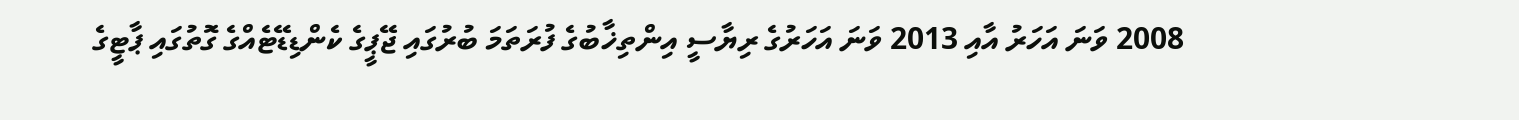2008 ވަނަ އަހަރު އާއި 2013 ވަނަ އަހަރުގެ ރިޔާސީ އިންތިޚާބުގެ ފުރަތަމަ ބުރުގައި ޖޭޕީގެ ކެންޑިޑޭޓެއްގެ ގޮތުގައި ޕާޓީގެ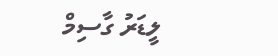ލީޑަރު ގާސިމް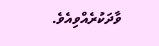ވާދަކުރެއްވިއެވެ.